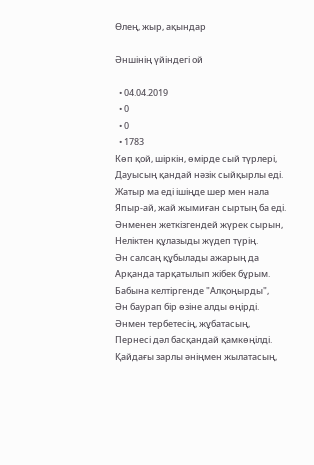Өлең, жыр, ақындар

Әншінің үйіндегі ой

  • 04.04.2019
  • 0
  • 0
  • 1783
Көп қой, шіркін, өмірде сый түрлері,
Дауысың қандай нәзік сыйқырлы еді.
Жатыр ма еді ішіңде шер мен нала
Япыр-ай, жай жымиған сыртың ба еді.
Әнменен жеткізгендей жүрек сырын,
Неліктен құлазыды жүдеп түрің.
Ән салсаң құбылады ажарың да
Арқанда тарқатылып жібек бұрым.
Бабына келтіргенде "Алқоңырды",
Ән баурап бір өзіне алды өңірді.
Әнмен тербетесің, жұбатасың,
Пернесі дәл басқандай қамкөңілді.
Қайдағы зарлы әніңмен жылатасың,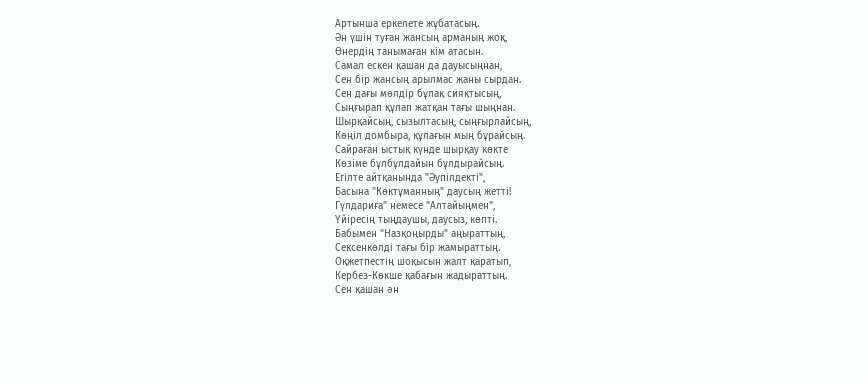Артынша еркелете жұбатасың.
Ән үшін туған жансың арманың жоқ,
Өнердің танымаған кім атасын.
Самал ескен қашан да дауысыңнан,
Сен бір жансың арылмас жаны сырдан.
Сен дағы мөлдір бұлақ сияқтысың,
Сыңғырап құлап жатқан тағы шыңнан.
Шырқайсың, сызылтасың, сыңғырлайсың,
Көңіл домбыра, құлағын мың бұрайсың.
Сайраған ыстық күнде шырқау көкте
Көзіме бұлбұлдайын бұлдырайсың.
Егілте айтқанында "Әупілдекті",
Басына "Көктұманның" даусың жетті!
Гүлдариға" немесе "Алтайыңмен",
Үйіресің тыңдаушы, даусыз, көпті.
Бабымен "Назқоңырды" аңыраттың,
Сексенкөлді тағы бір жамыраттың.
Оқжетпестің шоқысын жалт қаратып,
Кербез-Көкше қабағын жадыраттың.
Сен қашан ән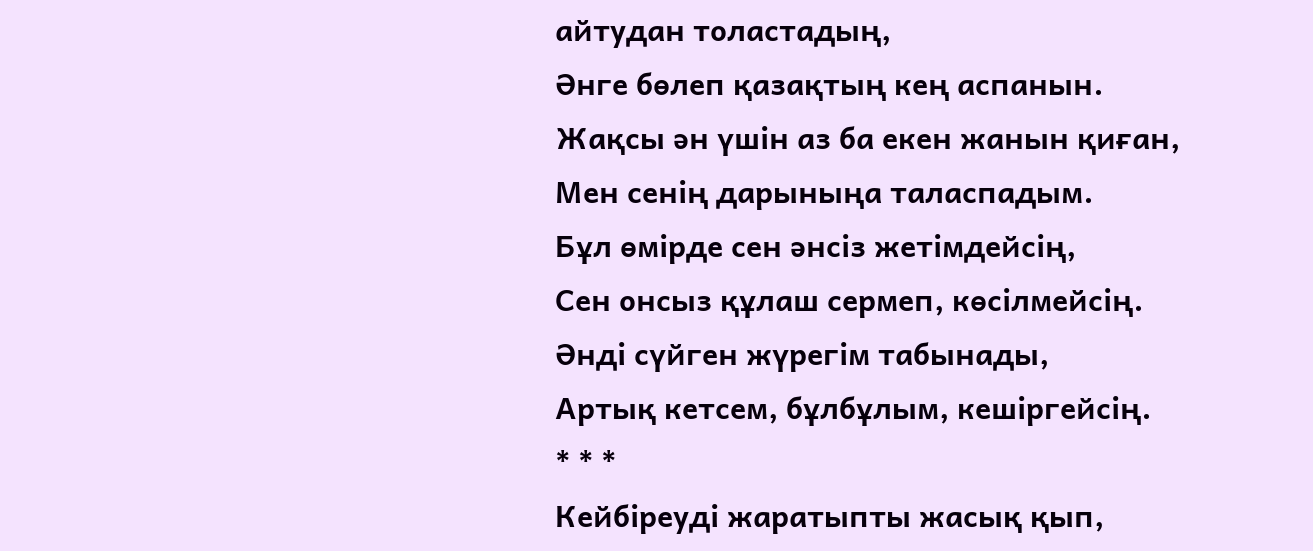айтудан толастадың,
Әнге бөлеп қазақтың кең аспанын.
Жақсы ән үшін аз ба екен жанын қиған,
Мен сенің дарыныңа таласпадым.
Бұл өмірде сен әнсіз жетімдейсің,
Сен онсыз құлаш сермеп, көсілмейсің.
Әнді сүйген жүрегім табынады,
Артық кетсем, бұлбұлым, кешіргейсің.
* * *
Кейбіреуді жаратыпты жасық қып,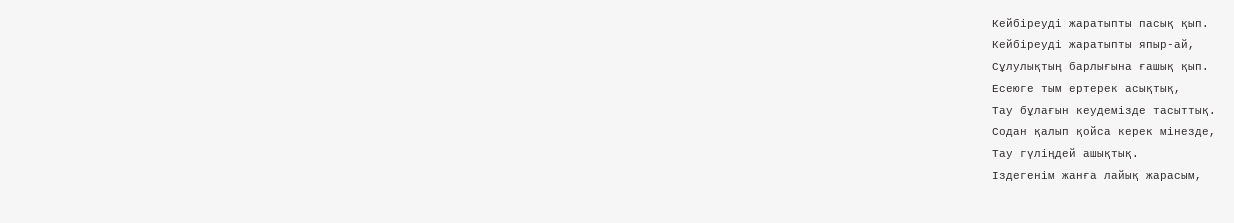Кейбіреуді жаратыпты пасық қып.
Кейбіреуді жаратыпты япыр-ай,
Сұлулықтың барлығына ғашық қып.
Есеюге тым ертерек асықтық,
Тау бұлағын кеудемізде тасыттық.
Содан қалып қойса керек мінезде,
Тау гүліңдей ашықтық.
Іздегенім жанға лайық жарасым,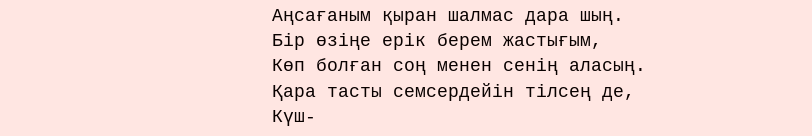Аңсағаным қыран шалмас дара шың.
Бір өзіңе ерік берем жастығым,
Көп болған соң менен сенің аласың.
Қара тасты семсердейін тілсең де,
Күш-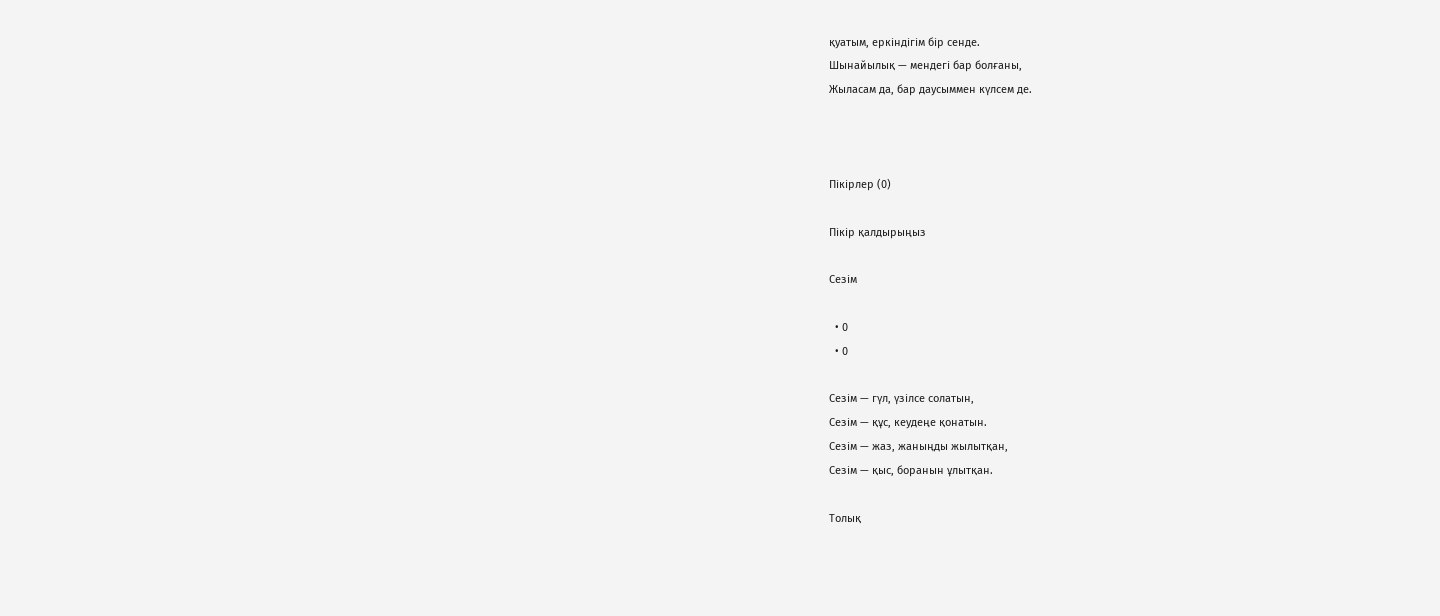қуатым, еркіндігім бір сенде.
Шынайылық — мендегі бар болғаны,
Жыласам да, бар даусыммен күлсем де.



Пікірлер (0)

Пікір қалдырыңыз

Сезім

  • 0
  • 0

Сезім — гүл, үзілсе солатын,
Сезім — құс, кеудеңе қонатын.
Сезім — жаз, жаныңды жылытқан,
Сезім — қыс, боранын ұлытқан.

Толық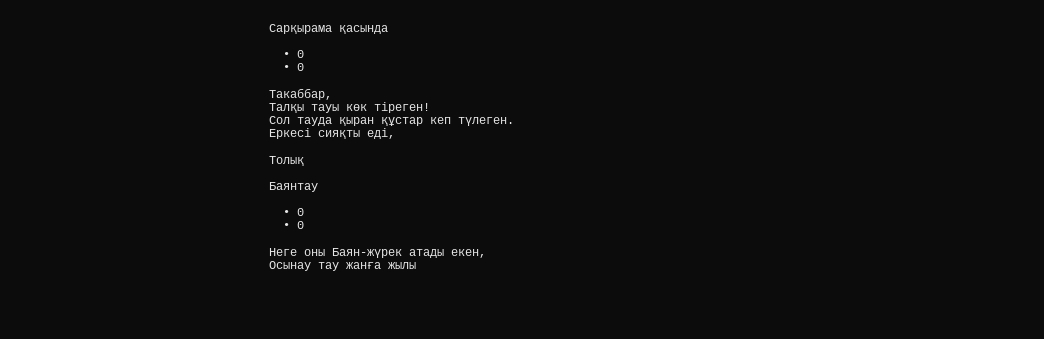Сарқырама қасында

  • 0
  • 0

Такаббар,
Талқы тауы көк тіреген!
Сол тауда қыран құстар кеп түлеген.
Еркесі сияқты еді,

Толық

Баянтау

  • 0
  • 0

Неге оны Баян-жүрек атады екен,
Осынау тау жанға жылы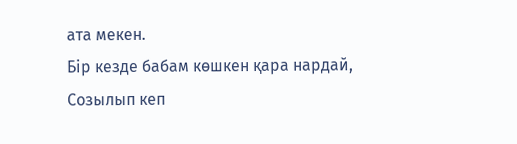ата мекен.
Бір кезде бабам көшкен қара нардай,
Созылып кеп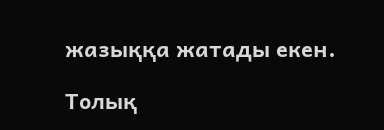жазыққа жатады екен.

Толық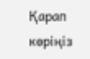Қарап көріңіз